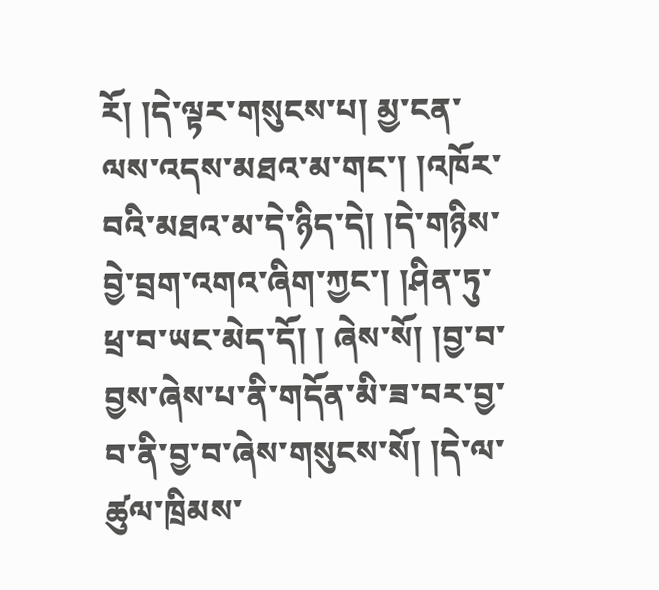རོ། །དེ་ལྟར་གསུངས་པ། མྱ་ངན་ལས་འདས་མཐའ་མ་གང་། །འཁོར་བའི་མཐའ་མ་དེ་ཉིད་དེ། །དེ་གཉིས་བྱེ་བྲག་འགའ་ཞིག་ཀྱང་། །ཤིན་ཏུ་ཕྲ་བ་ཡང་མེད་དོ། ། ཞེས་སོ། །བྱ་བ་བྱས་ཞེས་པ་ནི་གདོན་མི་ཟ་བར་བྱ་བ་ནི་བྱ་བ་ཞེས་གསུངས་སོ། །དེ་ལ་ཚུལ་ཁྲིམས་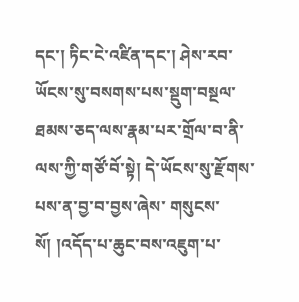དང་། ཏིང་ངེ་འཛིན་དང་། ཤེས་རབ་ཡོངས་སུ་བསགས་པས་སྡུག་བསྔལ་ཐམས་ཅད་ལས་རྣམ་པར་གྲོལ་བ་ནི་ལས་ཀྱི་གཙོ་བོ་སྟེ། དེ་ཡོངས་སུ་རྫོགས་པས་ན་བྱ་བ་བྱས་ཞེས་ གསུངས་སོ། །འདོད་པ་ཆུང་བས་འཇུག་པ་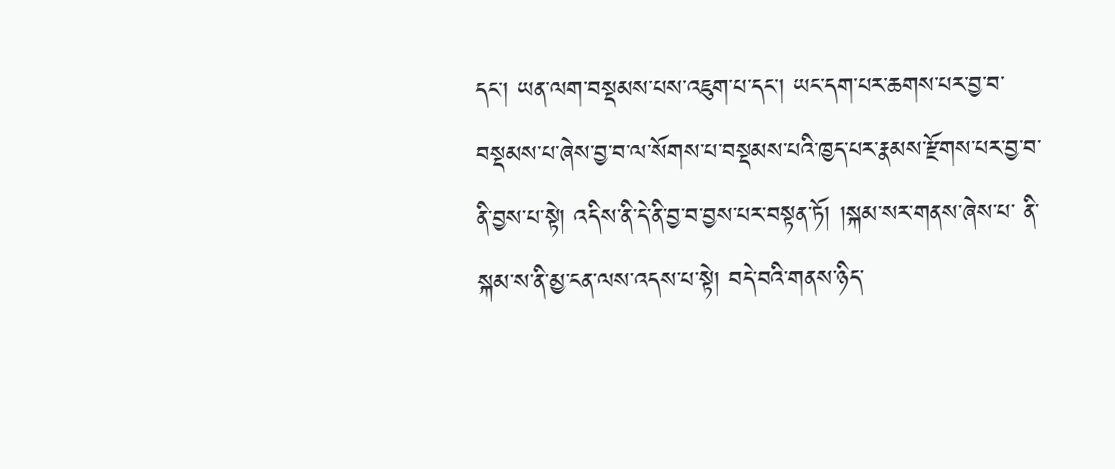དང་། ཡན་ལག་བསྡམས་པས་འཇུག་པ་དང་། ཡང་དག་པར་ཆགས་པར་བྱ་བ་བསྡམས་པ་ཞེས་བྱ་བ་ལ་སོགས་པ་བསྡམས་པའི་ཁྱད་པར་རྣམས་རྫོགས་པར་བྱ་བ་ནི་བྱས་པ་སྟེ། འདིས་ནི་དེ་ནི་བྱ་བ་བྱས་པར་བསྟན་ཏོ། །སྐམ་སར་གནས་ཞེས་པ་ ནི་སྐམ་ས་ནི་མྱ་ངན་ལས་འདས་པ་སྟེ། བདེ་བའི་གནས་ཉིད་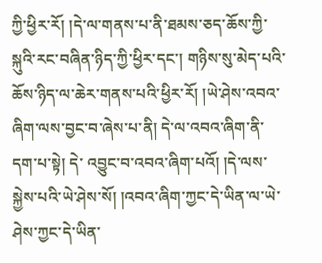ཀྱི་ཕྱིར་རོ། །དེ་ལ་གནས་པ་ནི་ཐམས་ཅད་ཆོས་ཀྱི་སྐུའི་རང་བཞིན་ཉིད་ཀྱི་ཕྱིར་དང་། གཉིས་སུ་མེད་པའི་ཆོས་ཉིད་ལ་ཆེར་གནས་པའི་ཕྱིར་རོ། །ཡེ་ཤེས་འབའ་ཞིག་ལས་བྱང་བ་ཞེས་པ་ནི། དེ་ལ་འབའ་ཞིག་ནི་དག་པ་སྟེ། དེ་ འབྱུང་བ་འབའ་ཞིག་པའོ། །དེ་ལས་སྐྱེས་པའི་ཡེ་ཤེས་སོ། །འབའ་ཞིག་ཀྱང་དེ་ཡིན་ལ་ཡེ་ཤེས་ཀྱང་དེ་ཡིན་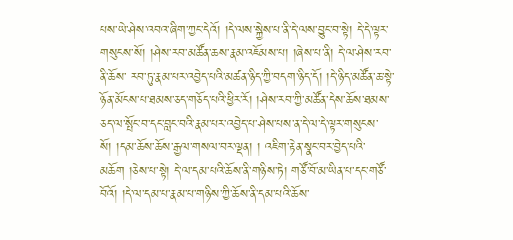པས་ཡེ་ཤེས་འབའ་ཞིག་ཀྱང་དེའོ། །དེ་ལས་སྐྱེས་པ་ནི་དེ་ལས་བྱུང་བ་སྟེ། དེ་དེ་ལྟར་གསུངས་སོ། །ཤེས་རབ་མཚོན་ཆས་རྣམ་འཇོམས་པ། །ཞེས་པ་ནི། དེ་ལ་ཤེས་རབ་ནི་ཆོས་ རབ་ཏུ་རྣམ་པར་འབྱེད་པའི་མཚན་ཉིད་ཀྱི་བདག་ཉིད་དོ། །དེ་ཉིད་མཚོན་ཆ་སྟེ་ཉོན་མོངས་པ་ཐམས་ཅད་གཅོད་པའི་ཕྱིར་རོ། །ཤེས་རབ་ཀྱི་མཚོན་དེས་ཆོས་ཐམས་ཅད་ལ་སྤོང་བ་དང་བླང་བའི་རྣམ་པར་འབྱེད་པ་ཤེས་པས་ན་དེ་ལ་དེ་ལྟར་གསུངས་སོ། །དམ་ཆོས་ཆོས་རྒྱལ་གསལ་བར་ལྡན། ། འཇིག་རྟེན་སྣང་བར་བྱེད་པའི་མཆོག །ཅེས་པ་སྟེ། དེ་ལ་དམ་པའི་ཆོས་ནི་གཉིས་ཏེ། གཙོ་བོ་མ་ཡིན་པ་དང་གཙོ་བོའོ། །དེ་ལ་དམ་པ་རྣམ་པ་གཉིས་ཀྱི་ཆོས་ནི་དམ་པའི་ཆོས་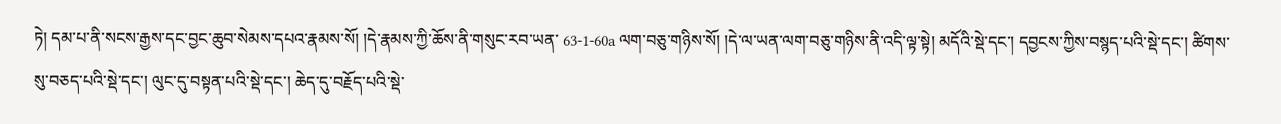ཏེ། དམ་པ་ནི་སངས་རྒྱས་དང་བྱང་ཆུབ་སེམས་དཔའ་རྣམས་སོ། །དེ་རྣམས་ཀྱི་ཆོས་ནི་གསུང་རབ་ཡན་ 63-1-60a ལག་བཅུ་གཉིས་སོ། །དེ་ལ་ཡན་ལག་བཅུ་གཉིས་ནི་འདི་ལྟ་སྟེ། མདོའི་སྡེ་དང་། དབྱངས་ཀྱིས་བསྙད་པའི་སྡེ་དང་། ཚིགས་སུ་བཅད་པའི་སྡེ་དང་། ལུང་དུ་བསྟན་པའི་སྡེ་དང་། ཆེད་དུ་བརྗོད་པའི་སྡེ་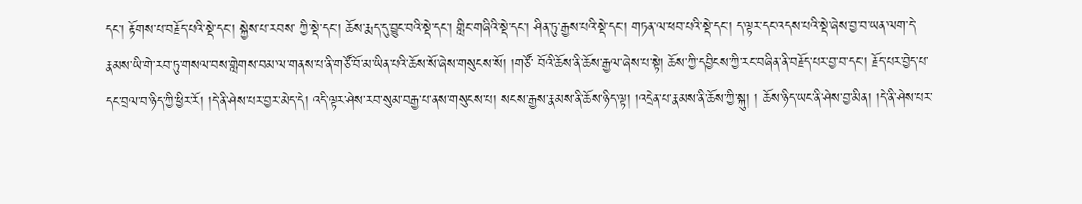དང་། རྟོགས་པ་བརྗོད་པའི་སྡེ་དང་། སྐྱེས་པ་རབས་ ཀྱི་སྡེ་དང་། ཆོས་རྨད་དུ་བྱུང་བའི་སྡེ་དང་། གླིང་གཞིའི་སྡེ་དང་། ཤིན་ཏུ་རྒྱས་པའི་སྡེ་དང་། གཏན་ལ་ཕབ་པའི་སྡེ་དང་། ད་ལྟར་དང་འདས་པའི་སྡེ་ཞེས་བྱ་བ་ཡན་ལག་དེ་རྣམས་ཡི་གེ་རབ་ཏུ་གསལ་བས་གླེགས་བམ་ལ་གནས་པ་ནི་གཙོ་བོ་མ་ཡིན་པའི་ཆོས་སོ་ཞེས་གསུངས་སོ། །གཙོ་ བོའི་ཆོས་ནི་ཆོས་རྒྱལ་ཞེས་པ་སྟེ། ཆོས་ཀྱི་དབྱིངས་ཀྱི་རང་བཞིན་ནི་བརྗོད་པར་བྱ་བ་དང་། རྗོད་པར་བྱེད་པ་དང་བྲལ་བ་ཉིད་ཀྱི་ཕྱིར་རོ། །དེ་ནི་ཤེས་པར་བྱར་མེད་དེ། འདི་ལྟར་ཤེས་རབ་སུམ་བརྒྱ་པ་ནས་གསུངས་པ། སངས་རྒྱས་རྣམས་ནི་ཆོས་ཉིད་ལྟ། །འདྲེན་པ་རྣམས་ནི་ཆོས་ཀྱི་སྐུ། ། ཆོས་ཉིད་ཡང་ནི་ཤེས་བྱ་མིན། །དེ་ནི་ཤེས་པར་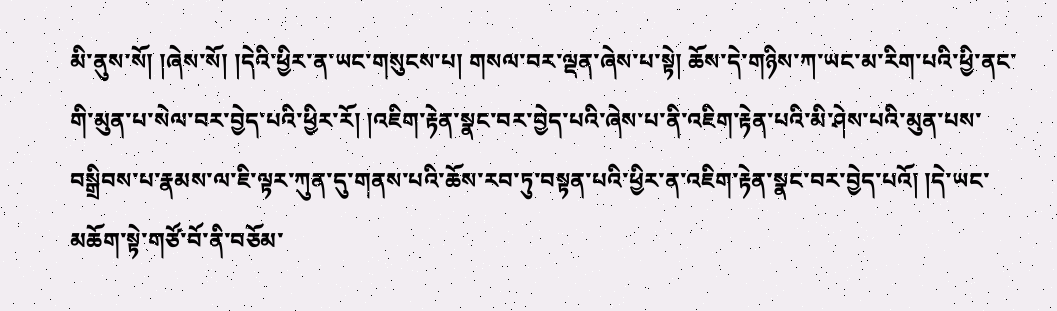མི་ནུས་སོ། །ཞེས་སོ། །དེའི་ཕྱིར་ན་ཡང་གསུངས་པ། གསལ་བར་ལྡན་ཞེས་པ་སྟེ། ཆོས་དེ་གཉིས་ཀ་ཡང་མ་རིག་པའི་ཕྱི་ནང་གི་མུན་པ་སེལ་བར་བྱེད་པའི་ཕྱིར་རོ། །འཇིག་རྟེན་སྣང་བར་བྱེད་པའི་ཞེས་པ་ནི་འཇིག་རྟེན་པའི་མི་ཤེས་པའི་མུན་པས་ བསྒྲིབས་པ་རྣམས་ལ་ཇི་ལྟར་ཀུན་དུ་གནས་པའི་ཆོས་རབ་ཏུ་བསྟན་པའི་ཕྱིར་ན་འཇིག་རྟེན་སྣང་བར་བྱེད་པའོ། །དེ་ཡང་མཆོག་སྟེ་གཙོ་བོ་ནི་བཅོམ་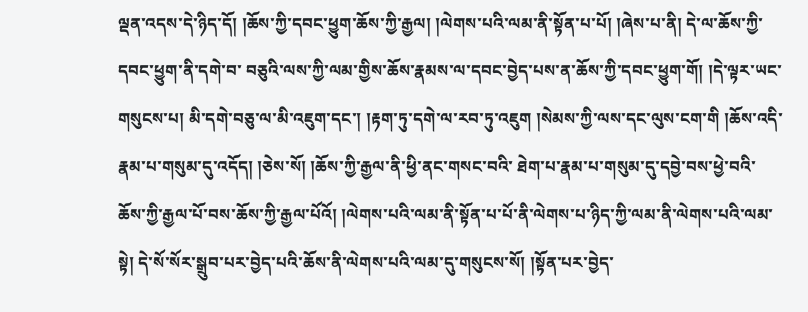ལྡན་འདས་དེ་ཉིད་དོ། །ཆོས་ཀྱི་དབང་ཕྱུག་ཆོས་ཀྱི་རྒྱལ། །ལེགས་པའི་ལམ་ནི་སྟོན་པ་པོ། །ཞེས་པ་ནི། དེ་ལ་ཆོས་ཀྱི་དབང་ཕྱུག་ནི་དགེ་བ་ བཅུའི་ལས་ཀྱི་ལམ་གྱིས་ཆོས་རྣམས་ལ་དབང་བྱེད་པས་ན་ཆོས་ཀྱི་དབང་ཕྱུག་གོ། །དེ་ལྟར་ཡང་གསུངས་པ། མི་དགེ་བཅུ་ལ་མི་འཇུག་དང་། །རྟག་ཏུ་དགེ་ལ་རབ་ཏུ་འཇུག །སེམས་ཀྱི་ལས་དང་ལུས་ངག་གི །ཆོས་འདི་རྣམ་པ་གསུམ་དུ་འདོད། །ཅེས་སོ། །ཆོས་ཀྱི་རྒྱལ་ནི་ཕྱི་ནང་གསང་བའི་ ཐེག་པ་རྣམ་པ་གསུམ་དུ་དབྱེ་བས་ཕྱེ་བའི་ཆོས་ཀྱི་རྒྱལ་པོ་བས་ཆོས་ཀྱི་རྒྱལ་པོའོ། །ལེགས་པའི་ལམ་ནི་སྟོན་པ་པོ་ནི་ལེགས་པ་ཉིད་ཀྱི་ལམ་ནི་ལེགས་པའི་ལམ་སྟེ། དེ་སོ་སོར་སྒྲུབ་པར་བྱེད་པའི་ཆོས་ནི་ལེགས་པའི་ལམ་དུ་གསུངས་སོ། །སྟོན་པར་བྱེད་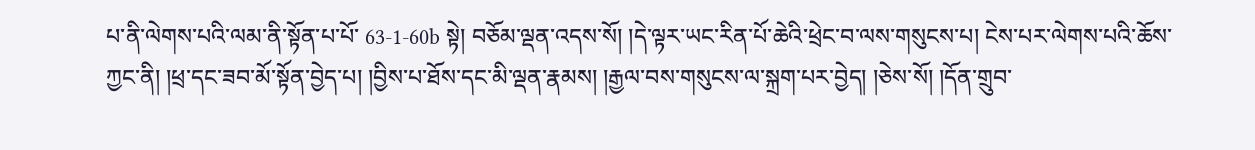པ་ནི་ལེགས་པའི་ལམ་ནི་སྟོན་པ་པོ་ 63-1-60b སྟེ། བཅོམ་ལྡན་འདས་སོ། །དེ་ལྟར་ཡང་རིན་པོ་ཆེའི་ཕྲེང་བ་ལས་གསུངས་པ། ངེས་པར་ལེགས་པའི་ཆོས་ཀྱང་ནི། །ཕྲ་དང་ཟབ་མོ་སྟོན་བྱེད་པ། །བྱིས་པ་ཐོས་དང་མི་ལྡན་རྣམས། །རྒྱལ་བས་གསུངས་ལ་སྐྲག་པར་བྱེད། །ཅེས་སོ། །དོན་གྲུབ་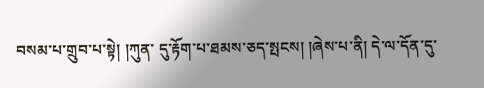བསམ་པ་གྲུབ་པ་སྟེ། །ཀུན་ དུ་རྟོག་པ་ཐམས་ཅད་སྤངས། །ཞེས་པ་ནི། དེ་ལ་དོན་དུ་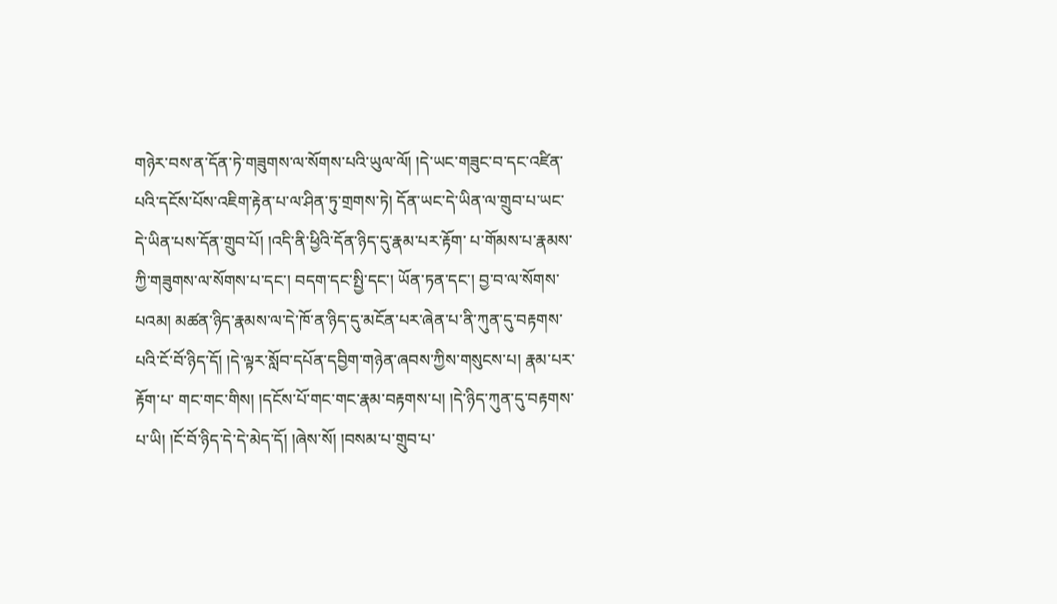གཉེར་བས་ན་དོན་ཏེ་གཟུགས་ལ་སོགས་པའི་ཡུལ་ལོ། །དེ་ཡང་གཟུང་བ་དང་འཛིན་པའི་དངོས་པོས་འཇིག་རྟེན་པ་ལ་ཤིན་ཏུ་གྲགས་ཏེ། དོན་ཡང་དེ་ཡིན་ལ་གྲུབ་པ་ཡང་དེ་ཡིན་པས་དོན་གྲུབ་པོ། །འདི་ནི་ཕྱིའི་དོན་ཉིད་དུ་རྣམ་པར་རྟོག་ པ་གོམས་པ་རྣམས་ཀྱི་གཟུགས་ལ་སོགས་པ་དང་། བདག་དང་སྤྱི་དང་། ཡོན་ཏན་དང་། བྱ་བ་ལ་སོགས་པའམ། མཚན་ཉིད་རྣམས་ལ་དེ་ཁོ་ན་ཉིད་དུ་མངོན་པར་ཞེན་པ་ནི་ཀུན་དུ་བརྟགས་པའི་ངོ་བོ་ཉིད་དོ། །དེ་ལྟར་སློབ་དཔོན་དབྱིག་གཉེན་ཞབས་ཀྱིས་གསུངས་པ། རྣམ་པར་རྟོག་པ་ གང་གང་གིས། །དངོས་པོ་གང་གང་རྣམ་བརྟགས་པ། །དེ་ཉིད་ཀུན་དུ་བརྟགས་པ་ཡི། །ངོ་བོ་ཉིད་དེ་དེ་མེད་དོ། །ཞེས་སོ། །བསམ་པ་གྲུབ་པ་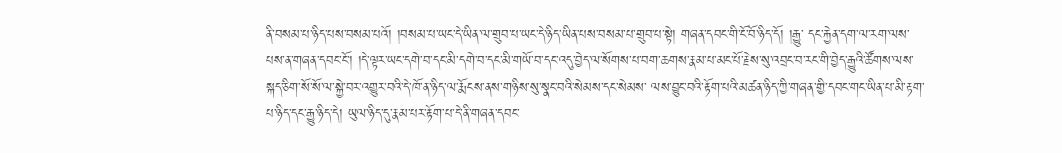ནི་བསམ་པ་ཉིད་པས་བསམ་པའོ། །བསམ་པ་ཡང་དེ་ཡིན་ལ་གྲུབ་པ་ཡང་དེ་ཉིད་ཡིན་པས་བསམ་པ་གྲུབ་པ་སྟེ། གཞན་དབང་གི་ངོ་བོ་ཉིད་དོ། །རྒྱུ་ དང་རྐྱེན་དག་ལ་རག་ལས་པས་ན་གཞན་དབང་ངོ་། །དེ་ལྟར་ཡང་དགེ་བ་དང་མི་དགེ་བ་དང་མི་གཡོ་བ་དང་འདུ་བྱེད་ལ་སོགས་པ་བག་ཆགས་རྣམ་པ་མང་པོ་རྗེས་སུ་འབྲང་བ་རང་གི་བྱེད་རྒྱུའི་ཚོགས་ལས་སྐད་ཅིག་སོ་སོ་ལ་སྐྱེ་བར་འགྱུར་བའི་དེ་ཁོ་ན་ཉིད་ལ་རྨོངས་ནས་གཉིས་སུ་སྣང་བའི་སེམས་དང་སེམས་ ལས་བྱུང་བའི་རྟོག་པའི་མཚན་ཉིད་ཀྱི་གཞན་གྱི་དབང་གང་ཡིན་པ་མི་རྟག་པ་ཉིད་དང་རྒྱུ་ཉིད་དེ། ཡུལ་ཉིད་དུ་རྣམ་པར་རྟོག་པ་དེ་ནི་གཞན་དབང་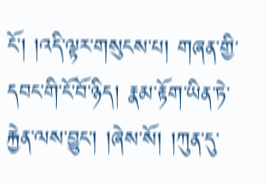ངོ་། །འདི་ལྟར་གསུངས་པ། གཞན་གྱི་དབང་གི་ངོ་བོ་ཉིད། རྣམ་རྟོག་ཡིན་ཏེ་རྐྱེན་ལས་བྱུང་། །ཞེས་སོ། །ཀུན་དུ་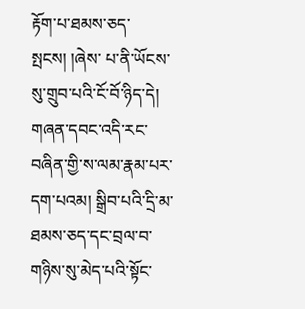རྟོག་པ་ཐམས་ཅད་སྤངས། །ཞེས་ པ་ནི་ཡོངས་སུ་གྲུབ་པའི་ངོ་བོ་ཉིད་དེ། གཞན་དབང་འདི་རང་བཞིན་གྱི་ས་ལམ་རྣམ་པར་དག་པའམ། སྒྲིབ་པའི་དྲི་མ་ཐམས་ཅད་དང་བྲལ་བ་གཉིས་སུ་མེད་པའི་སྟོང་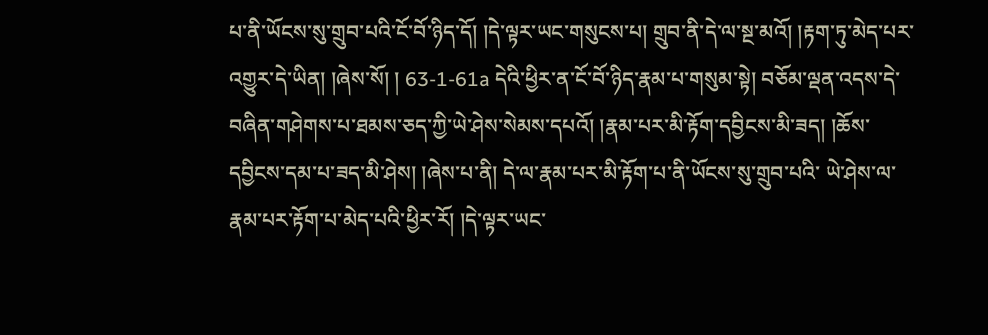པ་ནི་ཡོངས་སུ་གྲུབ་པའི་ངོ་བོ་ཉིད་དོ། །དེ་ལྟར་ཡང་གསུངས་པ། གྲུབ་ནི་དེ་ལ་སྔ་མའོ། །རྟག་ཏུ་མེད་པར་འགྱུར་དེ་ཡིན། །ཞེས་སོ། ། 63-1-61a དེའི་ཕྱིར་ན་ངོ་བོ་ཉིད་རྣམ་པ་གསུམ་སྟེ། བཅོམ་ལྡན་འདས་དེ་བཞིན་གཤེགས་པ་ཐམས་ཅད་ཀྱི་ཡེ་ཤེས་སེམས་དཔའོ། །རྣམ་པར་མི་རྟོག་དབྱིངས་མི་ཟད། །ཆོས་དབྱིངས་དམ་པ་ཟད་མི་ཤེས། །ཞེས་པ་ནི། དེ་ལ་རྣམ་པར་མི་རྟོག་པ་ནི་ཡོངས་སུ་གྲུབ་པའི་ ཡེ་ཤེས་ལ་རྣམ་པར་རྟོག་པ་མེད་པའི་ཕྱིར་རོ། །དེ་ལྟར་ཡང་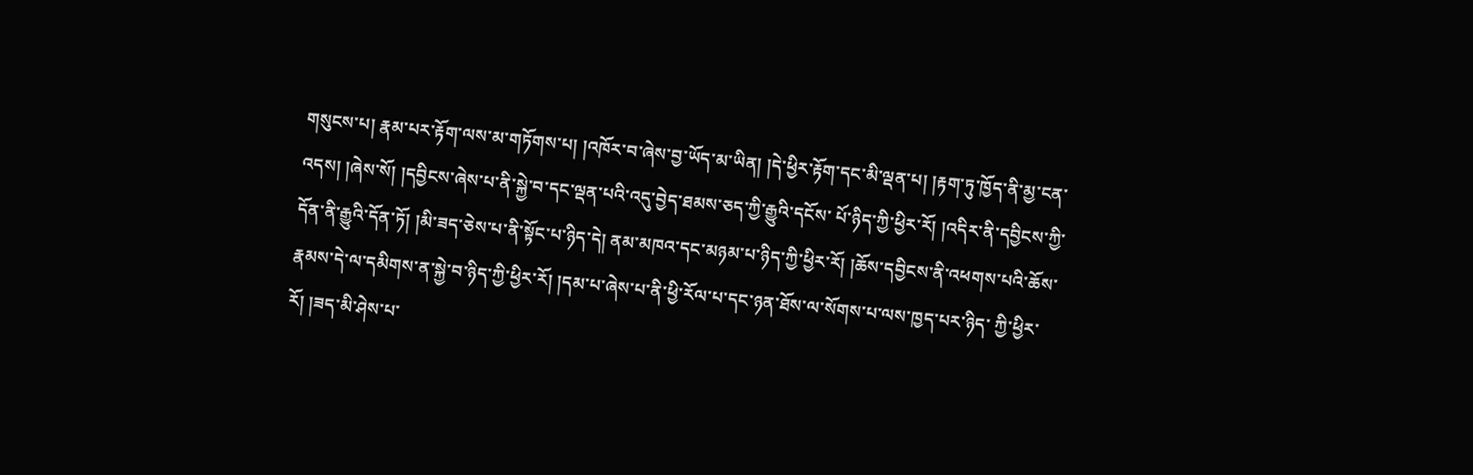གསུངས་པ། རྣམ་པར་རྟོག་ལས་མ་གཏོགས་པ། །འཁོར་བ་ཞེས་བྱ་ཡོད་མ་ཡིན། །དེ་ཕྱིར་རྟོག་དང་མི་ལྡན་པ། །རྟག་ཏུ་ཁྱོད་ནི་མྱ་ངན་འདས། །ཞེས་སོ། །དབྱིངས་ཞེས་པ་ནི་སྐྱེ་བ་དང་ལྡན་པའི་འདུ་བྱེད་ཐམས་ཅད་ཀྱི་རྒྱུའི་དངོས་ པོ་ཉིད་ཀྱི་ཕྱིར་རོ། །འདིར་ནི་དབྱིངས་ཀྱི་དོན་ནི་རྒྱུའི་དོན་ཏོ། །མི་ཟད་ཅེས་པ་ནི་སྟོང་པ་ཉིད་དེ། ནམ་མཁའ་དང་མཉམ་པ་ཉིད་ཀྱི་ཕྱིར་རོ། །ཆོས་དབྱིངས་ནི་འཕགས་པའི་ཆོས་རྣམས་དེ་ལ་དམིགས་ན་སྐྱེ་བ་ཉིད་ཀྱི་ཕྱིར་རོ། །དམ་པ་ཞེས་པ་ནི་ཕྱི་རོལ་པ་དང་ཉན་ཐོས་ལ་སོགས་པ་ལས་ཁྱད་པར་ཉིད་ ཀྱི་ཕྱིར་རོ། །ཟད་མི་ཤེས་པ་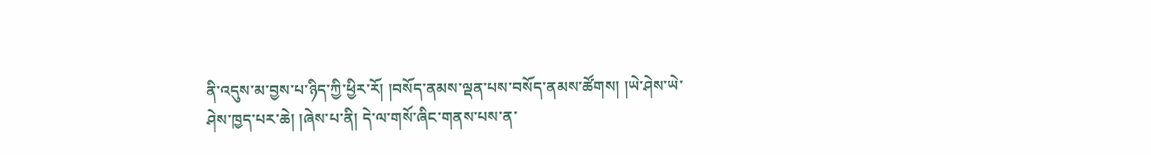ནི་འདུས་མ་བྱས་པ་ཉིད་ཀྱི་ཕྱིར་རོ། །བསོད་ནམས་ལྡན་པས་བསོད་ནམས་ཚོགས། །ཡེ་ཤེས་ཡེ་ཤེས་ཁྱད་པར་ཆེ། །ཞེས་པ་ནི། དེ་ལ་གསོ་ཞིང་གནས་པས་ན་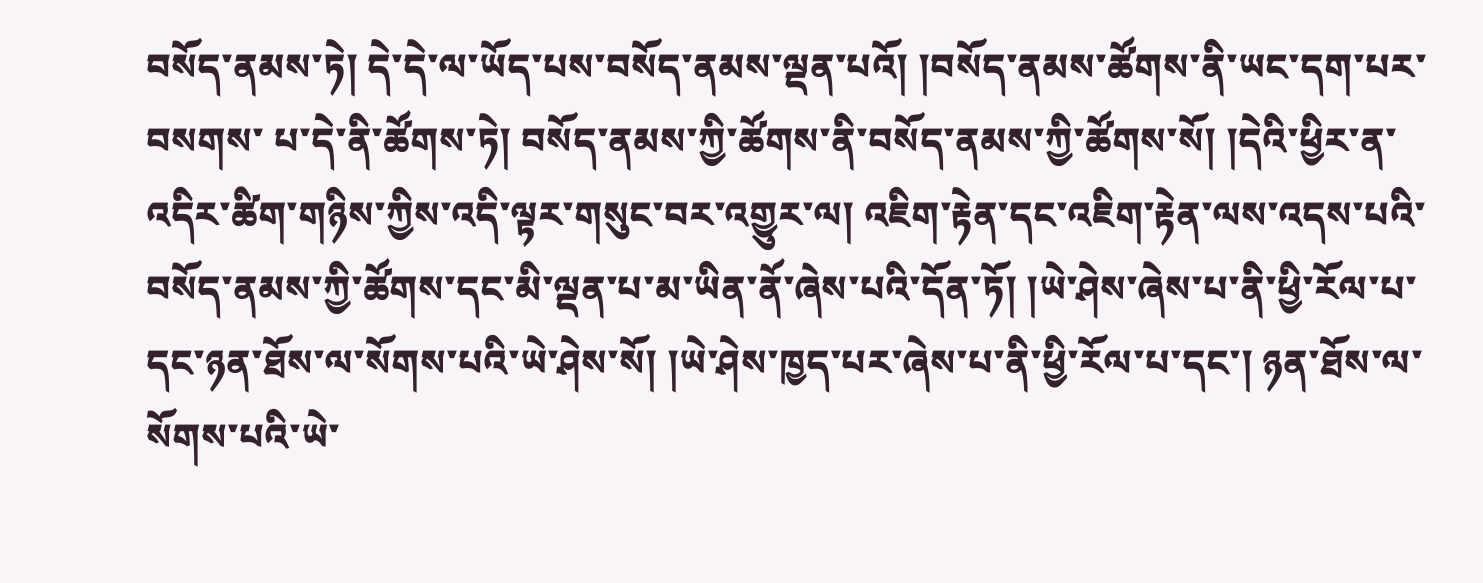བསོད་ནམས་ཏེ། དེ་དེ་ལ་ཡོད་པས་བསོད་ནམས་ལྡན་པའོ། །བསོད་ནམས་ཚོགས་ནི་ཡང་དག་པར་བསགས་ པ་དེ་ནི་ཚོགས་ཏེ། བསོད་ནམས་ཀྱི་ཚོགས་ནི་བསོད་ནམས་ཀྱི་ཚོགས་སོ། །དེའི་ཕྱིར་ན་འདིར་ཚིག་གཉིས་ཀྱིས་འདི་ལྟར་གསུང་བར་འགྱུར་ལ། འཇིག་རྟེན་དང་འཇིག་རྟེན་ལས་འདས་པའི་བསོད་ནམས་ཀྱི་ཚོགས་དང་མི་ལྡན་པ་མ་ཡིན་ནོ་ཞེས་པའི་དོན་ཏོ། །ཡེ་ཤེས་ཞེས་པ་ནི་ཕྱི་རོལ་པ་ དང་ཉན་ཐོས་ལ་སོགས་པའི་ཡེ་ཤེས་སོ། །ཡེ་ཤེས་ཁྱད་པར་ཞེས་པ་ནི་ཕྱི་རོལ་པ་དང་། ཉན་ཐོས་ལ་སོགས་པའི་ཡེ་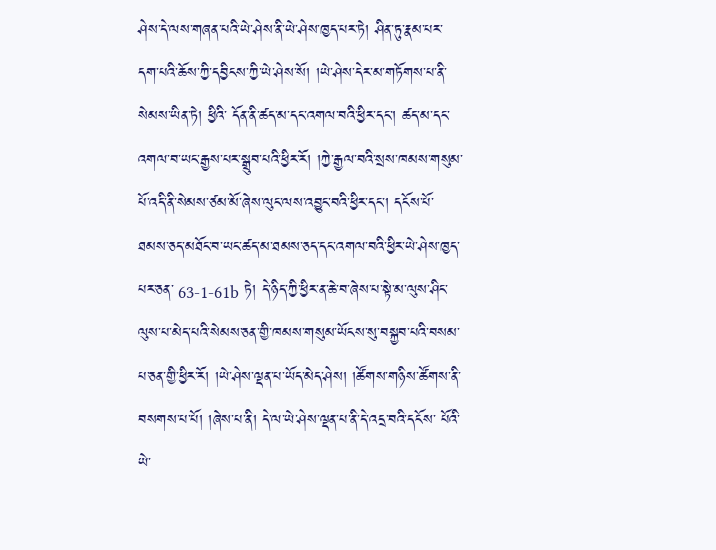ཤེས་དེ་ལས་གཞན་པའི་ཡེ་ཤེས་ནི་ཡེ་ཤེས་ཁྱད་པར་ཏེ། ཤིན་ཏུ་རྣམ་པར་དག་པའི་ཆོས་ཀྱི་དབྱིངས་ཀྱི་ཡེ་ཤེས་སོ། །ཡེ་ཤེས་དེར་མ་གཏོགས་པ་ནི་སེམས་ཡིན་ཏེ། ཕྱིའི་ དོན་ནི་ཚད་མ་དང་འགལ་བའི་ཕྱིར་དང་། ཚད་མ་དང་འགལ་བ་ཡང་རྒྱས་པར་སྒྲུབ་པའི་ཕྱིར་རོ། །ཀྱེ་རྒྱལ་བའི་སྲས་ཁམས་གསུམ་པོ་འདི་ནི་སེམས་ཙམ་མོ་ཞེས་ལུང་ལས་འབྱུང་བའི་ཕྱིར་དང་། དངོས་པོ་ཐམས་ཅད་མཐོང་བ་ཡང་ཚད་མ་ཐམས་ཅད་དང་འགལ་བའི་ཕྱིར་ཡེ་ཤེས་ཁྱད་པར་ཅན་ 63-1-61b ཏེ། དེ་ཉིད་ཀྱི་ཕྱིར་ན་ཆེ་བ་ཞེས་པ་སྟེ་མ་ལུས་ཤིང་ལུས་པ་མེད་པའི་སེམས་ཅན་གྱི་ཁམས་གསུམ་ཡོངས་སུ་བསྐྱབ་པའི་བསམ་པ་ཅན་གྱི་ཕྱིར་རོ། །ཡེ་ཤེས་ལྡན་པ་ཡོད་མེད་ཤེས། །ཚོགས་གཉིས་ཚོགས་ནི་བསགས་པ་པོ། །ཞེས་པ་ནི། དེ་ལ་ཡེ་ཤེས་ལྡན་པ་ནི་དེ་འདྲ་བའི་དངོས་ པོའི་ཡེ་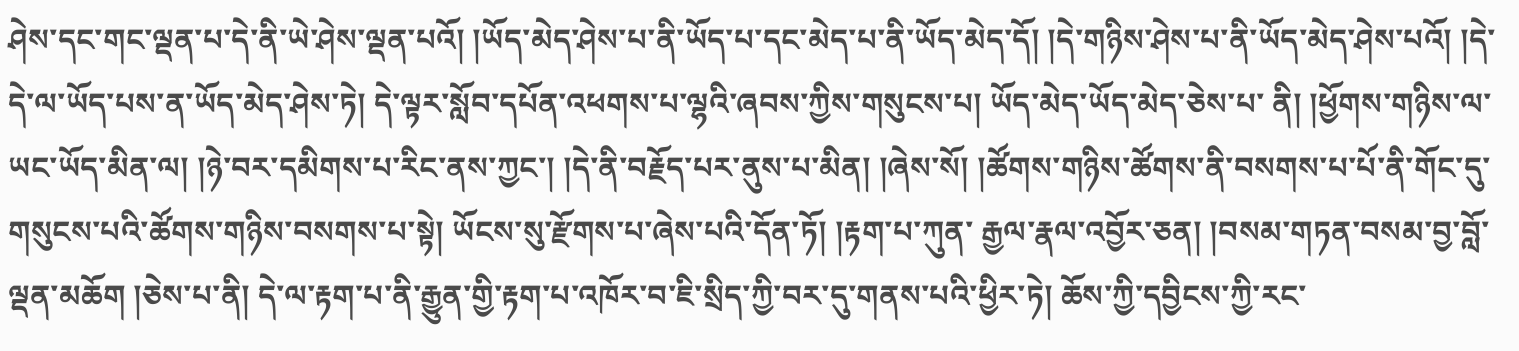ཤེས་དང་གང་ལྡན་པ་དེ་ནི་ཡེ་ཤེས་ལྡན་པའོ། །ཡོད་མེད་ཤེས་པ་ནི་ཡོད་པ་དང་མེད་པ་ནི་ཡོད་མེད་དོ། །དེ་གཉིས་ཤེས་པ་ནི་ཡོད་མེད་ཤེས་པའོ། །དེ་དེ་ལ་ཡོད་པས་ན་ཡོད་མེད་ཤེས་ཏེ། དེ་ལྟར་སློབ་དཔོན་འཕགས་པ་ལྷའི་ཞབས་ཀྱིས་གསུངས་པ། ཡོད་མེད་ཡོད་མེད་ཅེས་པ་ ནི། །ཕྱོགས་གཉིས་ལ་ཡང་ཡོད་མིན་ལ། །ཉེ་བར་དམིགས་པ་རིང་ནས་ཀྱང་། །དེ་ནི་བརྗོད་པར་ནུས་པ་མིན། །ཞེས་སོ། །ཚོགས་གཉིས་ཚོགས་ནི་བསགས་པ་པོ་ནི་གོང་དུ་གསུངས་པའི་ཚོགས་གཉིས་བསགས་པ་སྟེ། ཡོངས་སུ་རྫོགས་པ་ཞེས་པའི་དོན་ཏོ། །རྟག་པ་ཀུན་ རྒྱལ་རྣལ་འབྱོར་ཅན། །བསམ་གཏན་བསམ་བྱ་བློ་ལྡན་མཆོག །ཅེས་པ་ནི། དེ་ལ་རྟག་པ་ནི་རྒྱུན་གྱི་རྟག་པ་འཁོར་བ་ཇི་སྲིད་ཀྱི་བར་དུ་གནས་པའི་ཕྱིར་ཏེ། ཆོས་ཀྱི་དབྱིངས་ཀྱི་རང་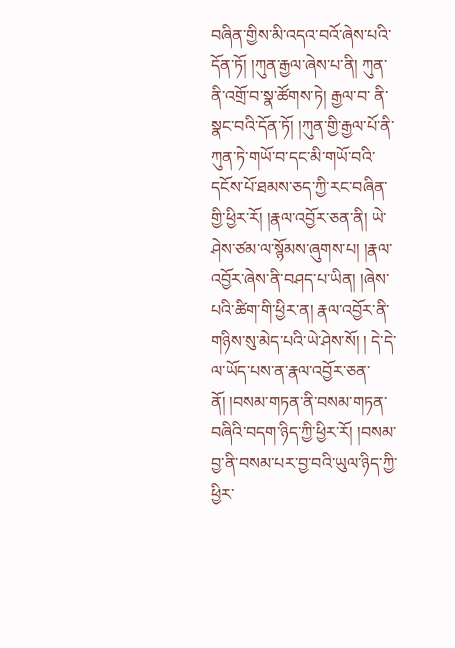བཞིན་གྱིས་མི་འདའ་བའོ་ཞེས་པའི་དོན་ཏོ། །ཀུན་རྒྱལ་ཞེས་པ་ནི། ཀུན་ནི་འགྲོ་བ་སྣ་ཚོགས་ཏེ། རྒྱལ་བ་ ནི་སྣང་བའི་དོན་ཏོ། །ཀུན་གྱི་རྒྱལ་པོ་ནི་ཀུན་ཏེ་གཡོ་བ་དང་མི་གཡོ་བའི་དངོས་པོ་ཐམས་ཅད་ཀྱི་རང་བཞིན་གྱི་ཕྱིར་རོ། །རྣལ་འབྱོར་ཅན་ནི། ཡེ་ཤེས་ཙམ་ལ་སྙོམས་ཞུགས་པ། །རྣལ་འབྱོར་ཞེས་ནི་བཤད་པ་ཡིན། །ཞེས་པའི་ཚིག་གི་ཕྱིར་ན། རྣལ་འབྱོར་ནི་གཉིས་སུ་མེད་པའི་ཡེ་ཤེས་སོ། ། དེ་དེ་ལ་ཡོད་པས་ན་རྣལ་འབྱོར་ཅན་ནོ། །བསམ་གཏན་ནི་བསམ་གཏན་བཞིའི་བདག་ཉིད་ཀྱི་ཕྱིར་རོ། །བསམ་བྱ་ནི་བསམ་པར་བྱ་བའི་ཡུལ་ཉིད་ཀྱི་ཕྱིར་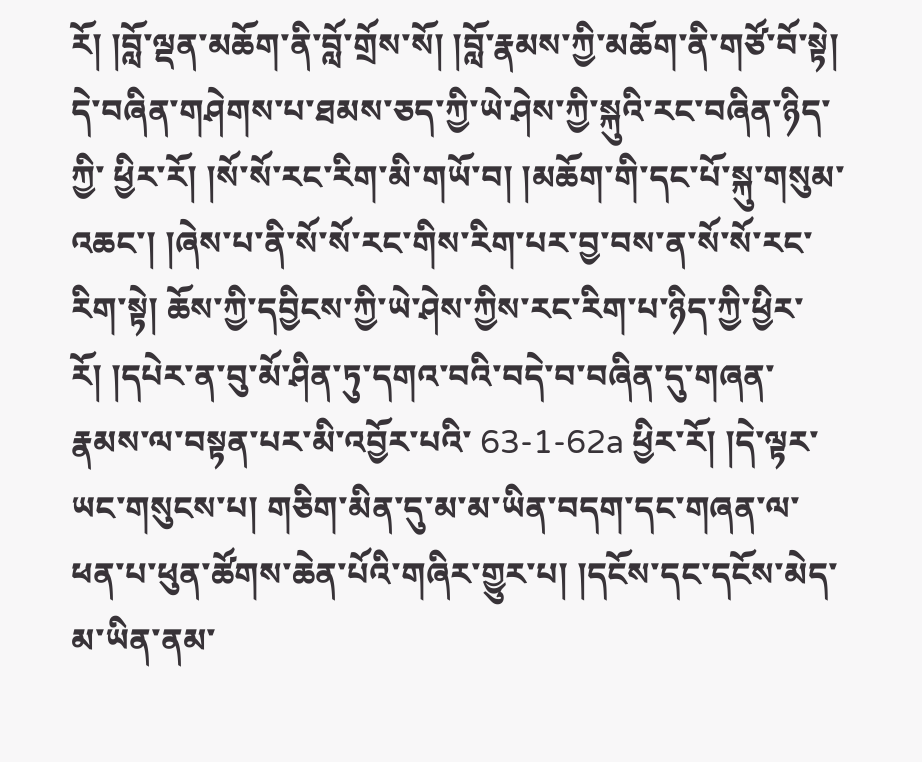རོ། །བློ་ལྡན་མཆོག་ནི་བློ་གྲོས་སོ། །བློ་རྣམས་ཀྱི་མཆོག་ནི་གཙོ་བོ་སྟེ། དེ་བཞིན་གཤེགས་པ་ཐམས་ཅད་ཀྱི་ཡེ་ཤེས་ཀྱི་སྐུའི་རང་བཞིན་ཉིད་ཀྱི་ ཕྱིར་རོ། །སོ་སོ་རང་རིག་མི་གཡོ་བ། །མཆོག་གི་དང་པོ་སྐུ་གསུམ་འཆང་། །ཞེས་པ་ནི་སོ་སོ་རང་གིས་རིག་པར་བྱ་བས་ན་སོ་སོ་རང་རིག་སྟེ། ཆོས་ཀྱི་དབྱིངས་ཀྱི་ཡེ་ཤེས་ཀྱིས་རང་རིག་པ་ཉིད་ཀྱི་ཕྱིར་རོ། །དཔེར་ན་བུ་མོ་ཤིན་ཏུ་དགའ་བའི་བདེ་བ་བཞིན་དུ་གཞན་རྣམས་ལ་བསྟན་པར་མི་འབྱོར་པའི་ 63-1-62a ཕྱིར་རོ། །དེ་ལྟར་ཡང་གསུངས་པ། གཅིག་མིན་དུ་མ་མ་ཡིན་བདག་དང་གཞན་ལ་ཕན་པ་ཕུན་ཚོགས་ཆེན་པོའི་གཞིར་གྱུར་པ། །དངོས་དང་དངོས་མེད་མ་ཡིན་ནམ་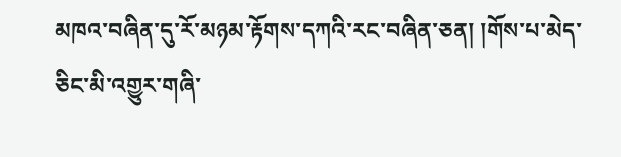མཁའ་བཞིན་དུ་རོ་མཉམ་རྟོགས་དཀའི་རང་བཞིན་ཅན། །གོས་པ་མེད་ཅིང་མི་འགྱུར་གཞི་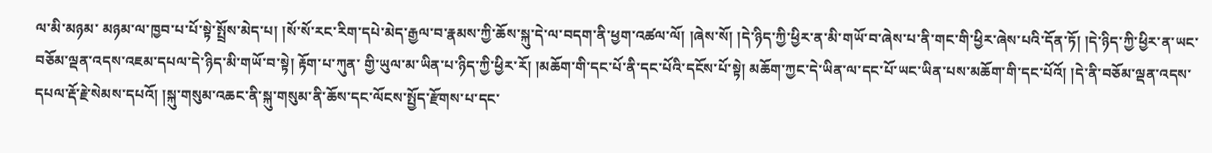ལ་མི་མཉམ་ མཉམ་ལ་ཁྱབ་པ་པོ་སྟེ་སྤྲོས་མེད་པ། །སོ་སོ་རང་རིག་དཔེ་མེད་རྒྱལ་བ་རྣམས་ཀྱི་ཆོས་སྐུ་དེ་ལ་བདག་ནི་ཕྱག་འཚལ་ལོ། །ཞེས་སོ། །དེ་ཉིད་ཀྱི་ཕྱིར་ན་མི་གཡོ་བ་ཞེས་པ་ནི་གང་གི་ཕྱིར་ཞེས་པའི་དོན་ཏོ། །དེ་ཉིད་ཀྱི་ཕྱིར་ན་ཡང་བཅོམ་ལྡན་འདས་འཇམ་དཔལ་དེ་ཉིད་མི་གཡོ་བ་སྟེ། རྟོག་པ་ཀུན་ གྱི་ཡུལ་མ་ཡིན་པ་ཉིད་ཀྱི་ཕྱིར་རོ། །མཆོག་གི་དང་པོ་ནི་དང་པོའི་དངོས་པོ་སྟེ། མཆོག་ཀྱང་དེ་ཡིན་ལ་དང་པོ་ཡང་ཡིན་པས་མཆོག་གི་དང་པོའོ། །དེ་ནི་བཅོམ་ལྡན་འདས་དཔལ་རྡོ་རྗེ་སེམས་དཔའོ། །སྐུ་གསུམ་འཆང་ནི་སྐུ་གསུམ་ནི་ཆོས་དང་ལོངས་སྤྱོད་རྫོགས་པ་དང་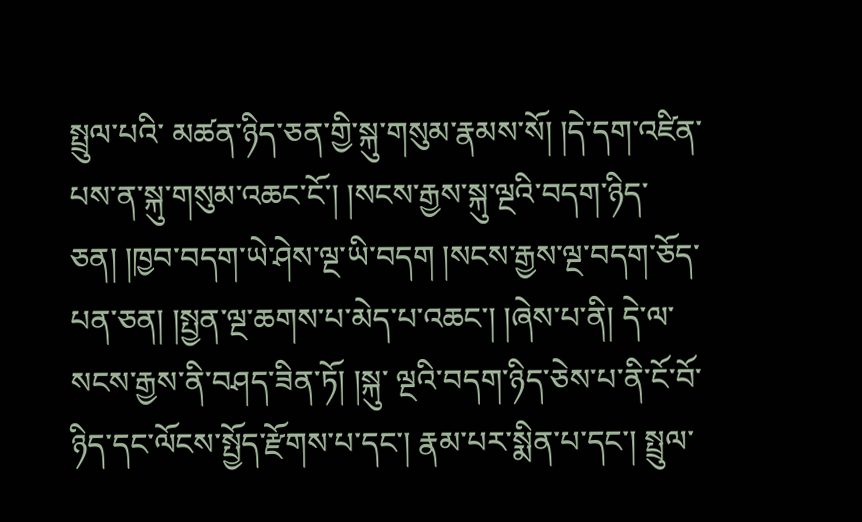སྤྲུལ་པའི་ མཚན་ཉིད་ཅན་གྱི་སྐུ་གསུམ་རྣམས་སོ། །དེ་དག་འཛིན་པས་ན་སྐུ་གསུམ་འཆང་ངོ་། །སངས་རྒྱས་སྐུ་ལྔའི་བདག་ཉིད་ཅན། །ཁྱབ་བདག་ཡེ་ཤེས་ལྔ་ཡི་བདག །སངས་རྒྱས་ལྔ་བདག་ཅོད་པན་ཅན། །སྤྱན་ལྔ་ཆགས་པ་མེད་པ་འཆང་། །ཞེས་པ་ནི། དེ་ལ་སངས་རྒྱས་ནི་བཤད་ཟིན་ཏོ། །སྐུ་ ལྔའི་བདག་ཉིད་ཅེས་པ་ནི་ངོ་བོ་ཉིད་དང་ལོངས་སྤྱོད་རྫོགས་པ་དང་། རྣམ་པར་སྨིན་པ་དང་། སྤྲུལ་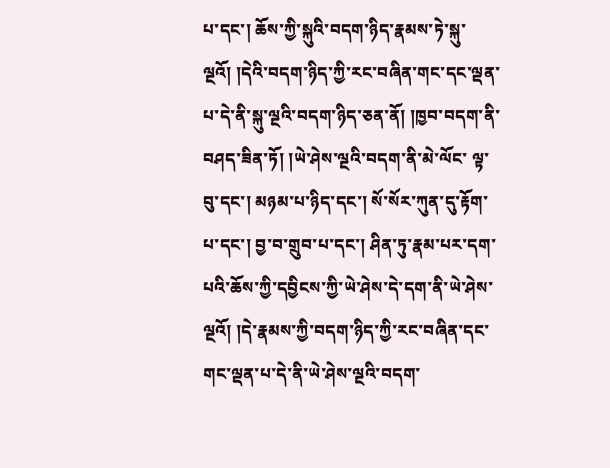པ་དང་། ཆོས་ཀྱི་སྐུའི་བདག་ཉིད་རྣམས་ཏེ་སྐུ་ལྔའོ། །དེའི་བདག་ཉིད་ཀྱི་རང་བཞིན་གང་དང་ལྡན་པ་དེ་ནི་སྐུ་ལྔའི་བདག་ཉིད་ཅན་ནོ། །ཁྱབ་བདག་ནི་བཤད་ཟིན་ཏོ། །ཡེ་ཤེས་ལྔའི་བདག་ནི་མེ་ལོང་ ལྟ་བུ་དང་། མཉམ་པ་ཉིད་དང་། སོ་སོར་ཀུན་དུ་རྟོག་པ་དང་། བྱ་བ་གྲུབ་པ་དང་། ཤིན་ཏུ་རྣམ་པར་དག་པའི་ཆོས་ཀྱི་དབྱིངས་ཀྱི་ཡེ་ཤེས་དེ་དག་ནི་ཡེ་ཤེས་ལྔའོ། །དེ་རྣམས་ཀྱི་བདག་ཉིད་ཀྱི་རང་བཞིན་དང་གང་ལྡན་པ་དེ་ནི་ཡེ་ཤེས་ལྔའི་བདག་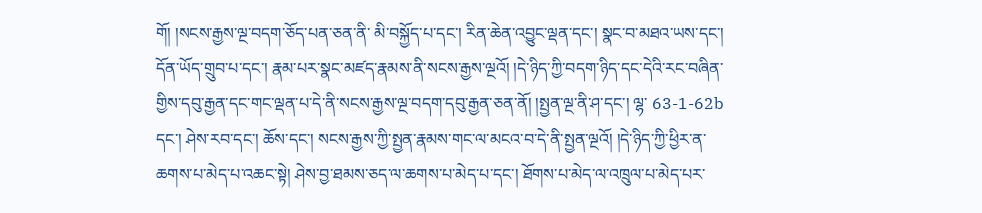གོ། །སངས་རྒྱས་ལྔ་བདག་ཅོད་པན་ཅན་ནི་ མི་བསྐྱོད་པ་དང་། རིན་ཆེན་འབྱུང་ལྡན་དང་། སྣང་བ་མཐའ་ཡས་དང་། དོན་ཡོད་གྲུབ་པ་དང་། རྣམ་པར་སྣང་མཛད་རྣམས་ནི་སངས་རྒྱས་ལྔའོ། །དེ་ཉིད་ཀྱི་བདག་ཉིད་དང་དེའི་རང་བཞིན་གྱིས་དབུ་རྒྱན་དང་གང་ལྡན་པ་དེ་ནི་སངས་རྒྱས་ལྔ་བདག་དབུ་རྒྱན་ཅན་ནོ། །སྤྱན་ལྔ་ནི་ཤ་དང་། ལྷ་ 63-1-62b དང་། ཤེས་རབ་དང་། ཆོས་དང་། སངས་རྒྱས་ཀྱི་སྤྱན་རྣམས་གང་ལ་མངའ་བ་དེ་ནི་སྤྱན་ལྔའོ། །དེ་ཉིད་ཀྱི་ཕྱིར་ན་ཆགས་པ་མེད་པ་འཆང་སྟེ། ཤེས་བྱ་ཐམས་ཅད་ལ་ཆགས་པ་མེད་པ་དང་། ཐོགས་པ་མེད་ལ་འཁྲུལ་པ་མེད་པར་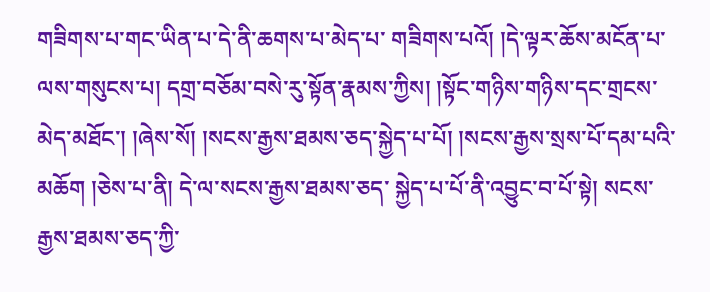གཟིགས་པ་གང་ཡིན་པ་དེ་ནི་ཆགས་པ་མེད་པ་ གཟིགས་པའོ། །དེ་ལྟར་ཆོས་མངོན་པ་ལས་གསུངས་པ། དགྲ་བཅོམ་བསེ་རུ་སྟོན་རྣམས་ཀྱིས། །སྟོང་གཉིས་གཉིས་དང་གྲངས་མེད་མཐོང་། །ཞེས་སོ། །སངས་རྒྱས་ཐམས་ཅད་སྐྱེད་པ་པོ། །སངས་རྒྱས་སྲས་པོ་དམ་པའི་མཆོག །ཅེས་པ་ནི། དེ་ལ་སངས་རྒྱས་ཐམས་ཅད་ སྐྱེད་པ་པོ་ནི་འབྱུང་བ་པོ་སྟེ། སངས་རྒྱས་ཐམས་ཅད་ཀྱི་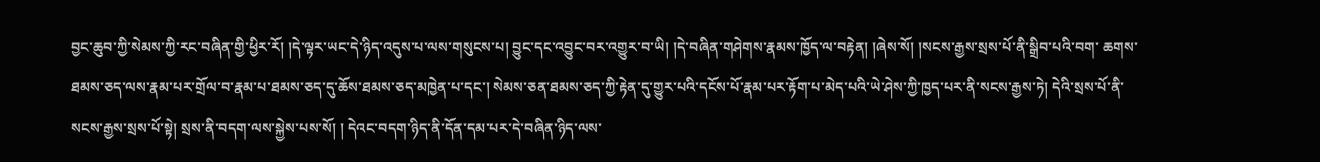བྱང་ཆུབ་ཀྱི་སེམས་ཀྱི་རང་བཞིན་གྱི་ཕྱིར་རོ། །དེ་ལྟར་ཡང་དེ་ཉིད་འདུས་པ་ལས་གསུངས་པ། བྱུང་དང་འབྱུང་བར་འགྱུར་བ་ཡི། །དེ་བཞིན་གཤེགས་རྣམས་ཁྱོད་ལ་བརྟེན། །ཞེས་སོ། །སངས་རྒྱས་སྲས་པོ་ནི་སྒྲིབ་པའི་བག་ ཆགས་ཐམས་ཅད་ལས་རྣམ་པར་གྲོལ་བ་རྣམ་པ་ཐམས་ཅད་དུ་ཆོས་ཐམས་ཅད་མཁྱེན་པ་དང་། སེམས་ཅན་ཐམས་ཅད་ཀྱི་རྟེན་དུ་གྱུར་པའི་དངོས་པོ་རྣམ་པར་རྟོག་པ་མེད་པའི་ཡེ་ཤེས་ཀྱི་ཁྱད་པར་ནི་སངས་རྒྱས་ཏེ། དེའི་སྲས་པོ་ནི་སངས་རྒྱས་སྲས་པོ་སྟེ། སྲས་ནི་བདག་ལས་སྐྱེས་པས་སོ། ། དེའང་བདག་ཉིད་ནི་དོན་དམ་པར་དེ་བཞིན་ཉིད་ལས་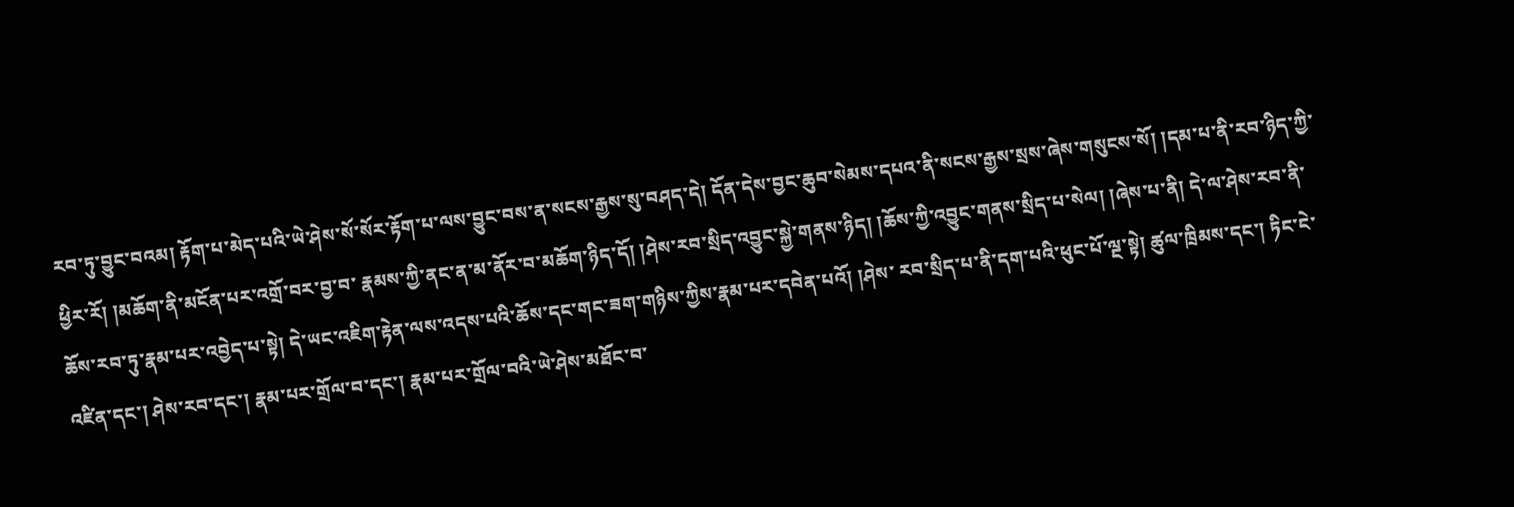རབ་ཏུ་བྱུང་བའམ། རྟོག་པ་མེད་པའི་ཡེ་ཤེས་སོ་སོར་རྟོག་པ་ལས་བྱུང་བས་ན་སངས་རྒྱས་སུ་བཤད་དེ། དོན་དེས་བྱང་ཆུབ་སེམས་དཔའ་ནི་སངས་རྒྱས་སྲས་ཞེས་གསུངས་སོ། །དམ་པ་ནི་རབ་ཉིད་ཀྱི་ཕྱིར་རོ། །མཆོག་ནི་མངོན་པར་འགྲོ་བར་བྱ་བ་ རྣམས་ཀྱི་ནང་ན་མ་ནོར་བ་མཆོག་ཉིད་དོ། །ཤེས་རབ་སྲིད་འབྱུང་སྐྱེ་གནས་ཉིད། །ཆོས་ཀྱི་འབྱུང་གནས་སྲིད་པ་སེལ། །ཞེས་པ་ནི། དེ་ལ་ཤེས་རབ་ནི་ཆོས་རབ་ཏུ་རྣམ་པར་འབྱེད་པ་སྟེ། དེ་ཡང་འཇིག་རྟེན་ལས་འདས་པའི་ཆོས་དང་གང་ཟག་གཉིས་ཀྱིས་རྣམ་པར་དབེན་པའོ། །ཤེས་ རབ་སྲིད་པ་ནི་དག་པའི་ཕུང་པོ་ལྔ་སྟེ། ཚུལ་ཁྲིམས་དང་། ཏིང་ངེ་འཛིན་དང་། ཤེས་རབ་དང་། རྣམ་པར་གྲོལ་བ་དང་། རྣམ་པར་གྲོལ་བའི་ཡེ་ཤེས་མཐོང་བ་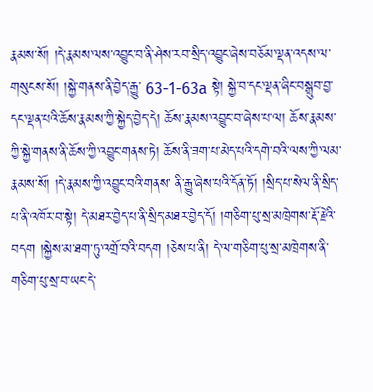རྣམས་སོ། །དེ་རྣམས་ལས་འབྱུང་བ་ནི་ཤེས་རབ་སྲིད་འབྱུང་ཞེས་བཅོམ་ལྡན་འདས་ལ་གསུངས་སོ། །སྐྱེ་གནས་ནི་བྱེད་རྒྱུ་ 63-1-63a སྟེ། སྐྱེ་བ་དང་ལྡན་ཞིང་བསྒྲུབ་བྱ་དང་ལྡན་པའི་ཆོས་རྣམས་ཀྱི་སྐྱེད་བྱེད་དེ། ཆོས་རྣམས་འབྱུང་བ་ཞེས་པ་ལ། ཆོས་རྣམས་ཀྱི་སྐྱེ་གནས་ནི་ཆོས་ཀྱི་འབྱུང་གནས་ཏེ། ཆོས་ནི་ཟག་པ་མེད་པའི་དགེ་བའི་ལས་ཀྱི་ལམ་རྣམས་སོ། །དེ་རྣམས་ཀྱི་འབྱུང་བའི་གནས་ ནི་རྒྱུ་ཞེས་པའི་དོན་ཏོ། །སྲིད་པ་སེལ་ནི་སྲིད་པ་ནི་འཁོར་བ་སྟེ། དེ་མཐར་བྱེད་པ་ནི་སྲིད་མཐར་བྱེད་དོ། །གཅིག་པུ་སྲ་མཁྲེགས་རྡོ་རྗེའི་བདག །སྐྱེས་མ་ཐག་ཏུ་འགྲོ་བའི་བདག །ཅེས་པ་ནི། དེ་ལ་གཅིག་པུ་སྲ་མཁྲེགས་ནི་གཅིག་པུ་སྲ་བ་ཡང་དེ་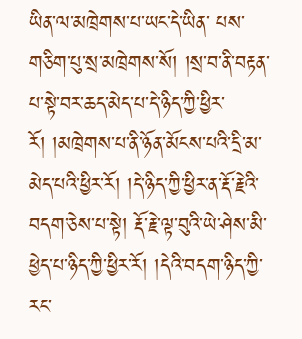ཡིན་ལ་མཁྲེགས་པ་ཡང་དེ་ཡིན་ པས་གཅིག་པུ་སྲ་མཁྲེགས་སོ། །སྲ་བ་ནི་བརྟན་པ་སྟེ་བར་ཆད་མེད་པ་དེ་ཉིད་ཀྱི་ཕྱིར་རོ། །མཁྲེགས་པ་ནི་ཉོན་མོངས་པའི་དྲི་མ་མེད་པའི་ཕྱིར་རོ། །དེ་ཉིད་ཀྱི་ཕྱིར་ན་རྡོ་རྗེའི་བདག་ཅེས་པ་སྟེ། རྡོ་རྗེ་ལྟ་བུའི་ཡེ་ཤེས་མི་ཕྱེད་པ་ཉིད་ཀྱི་ཕྱིར་རོ། །དེའི་བདག་ཉིད་ཀྱི་རང་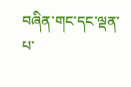བཞིན་གང་དང་ལྡན་ པ་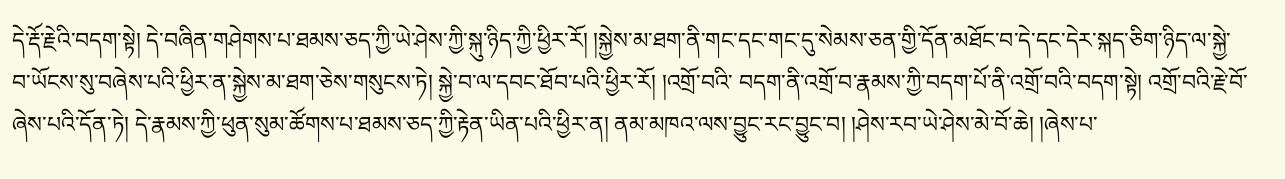དེ་རྡོ་རྗེའི་བདག་སྟེ། དེ་བཞིན་གཤེགས་པ་ཐམས་ཅད་ཀྱི་ཡེ་ཤེས་ཀྱི་སྐུ་ཉིད་ཀྱི་ཕྱིར་རོ། །སྐྱེས་མ་ཐག་ནི་གང་དང་གང་དུ་སེམས་ཅན་གྱི་དོན་མཐོང་བ་དེ་དང་དེར་སྐད་ཅིག་ཉིད་ལ་སྐྱེ་བ་ཡོངས་སུ་བཞེས་པའི་ཕྱིར་ན་སྐྱེས་མ་ཐག་ཅེས་གསུངས་ཏེ། སྐྱེ་བ་ལ་དབང་ཐོབ་པའི་ཕྱིར་རོ། །འགྲོ་བའི་ བདག་ནི་འགྲོ་བ་རྣམས་ཀྱི་བདག་པོ་ནི་འགྲོ་བའི་བདག་སྟེ། འགྲོ་བའི་རྗེ་བོ་ཞེས་པའི་དོན་ཏེ། དེ་རྣམས་ཀྱི་ཕུན་སུམ་ཚོགས་པ་ཐམས་ཅད་ཀྱི་རྟེན་ཡིན་པའི་ཕྱིར་ན། ནམ་མཁའ་ལས་བྱུང་རང་བྱུང་བ། །ཤེས་རབ་ཡེ་ཤེས་མེ་བོ་ཆེ། །ཞེས་པ་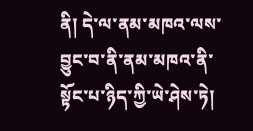ནི། དེ་ལ་ནམ་མཁའ་ལས་བྱུང་བ་ནི་ནམ་མཁའ་ནི་ སྟོང་པ་ཉིད་ཀྱི་ཡེ་ཤེས་ཏེ།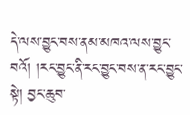དེ་ལས་བྱུང་བས་ནམ་མཁའ་ལས་བྱུང་བའོ། །རང་བྱུང་ནི་རང་བྱུང་བས་ན་རང་བྱུང་སྟེ། བྱང་ཆུབ་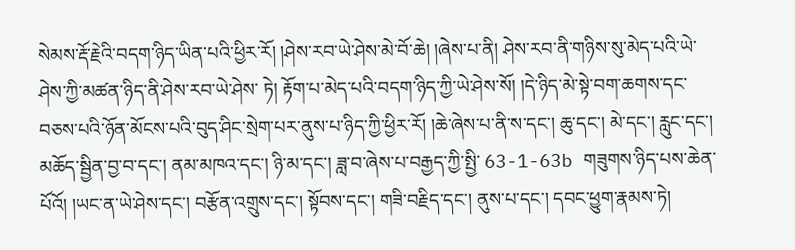སེམས་རྡོ་རྗེའི་བདག་ཉིད་ཡིན་པའི་ཕྱིར་རོ། །ཤེས་རབ་ཡེ་ཤེས་མེ་བོ་ཆེ། །ཞེས་པ་ནི། ཤེས་རབ་ནི་གཉིས་སུ་མེད་པའི་ཡེ་ཤེས་ཀྱི་མཚན་ཉིད་ནི་ཤེས་རབ་ཡེ་ཤེས་ ཏེ། རྟོག་པ་མེད་པའི་བདག་ཉིད་ཀྱི་ཡེ་ཤེས་སོ། །དེ་ཉིད་མེ་སྟེ་བག་ཆགས་དང་བཅས་པའི་ཉོན་མོངས་པའི་བུད་ཤིང་སྲེག་པར་ནུས་པ་ཉིད་ཀྱི་ཕྱིར་རོ། །ཆེ་ཞེས་པ་ནི་ས་དང་། ཆུ་དང་། མེ་དང་། རླུང་དང་། མཆོད་སྦྱིན་བྱ་བ་དང་། ནམ་མཁའ་དང་། ཉི་མ་དང་། ཟླ་བ་ཞེས་པ་བརྒྱད་ཀྱི་སྤྱི་ 63-1-63b གཟུགས་ཉིད་པས་ཆེན་པོའོ། །ཡང་ན་ཡེ་ཤེས་དང་། བརྩོན་འགྲུས་དང་། སྟོབས་དང་། གཟི་བརྗིད་དང་། ནུས་པ་དང་། དབང་ཕྱུག་རྣམས་ཏེ།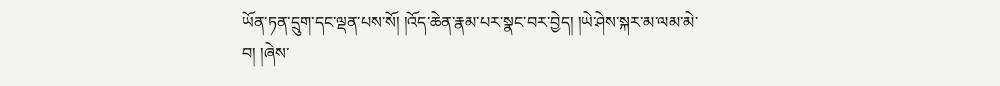ཡོན་ཏན་དྲུག་དང་ལྡན་པས་སོ། །འོད་ཆེན་རྣམ་པར་སྣང་བར་བྱེད། །ཡེ་ཤེས་སྐར་མ་ལམ་མེ་བ། །ཞེས་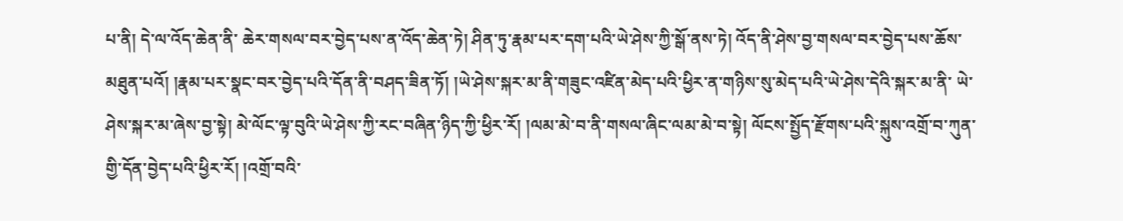པ་ནི། དེ་ལ་འོད་ཆེན་ནི་ ཆེར་གསལ་བར་བྱེད་པས་ན་འོད་ཆེན་ཏེ། ཤིན་ཏུ་རྣམ་པར་དག་པའི་ཡེ་ཤེས་ཀྱི་སྒོ་ནས་ཏེ། འོད་ནི་ཤེས་བྱ་གསལ་བར་བྱེད་པས་ཆོས་མཐུན་པའོ། །རྣམ་པར་སྣང་བར་བྱེད་པའི་དོན་ནི་བཤད་ཟིན་ཏོ། །ཡེ་ཤེས་སྐར་མ་ནི་གཟུང་འཛིན་མེད་པའི་ཕྱིར་ན་གཉིས་སུ་མེད་པའི་ཡེ་ཤེས་དེའི་སྐར་མ་ནི་ ཡེ་ཤེས་སྐར་མ་ཞེས་བྱ་སྟེ། མེ་ལོང་ལྟ་བུའི་ཡེ་ཤེས་ཀྱི་རང་བཞིན་ཉིད་ཀྱི་ཕྱིར་རོ། །ལམ་མེ་བ་ནི་གསལ་ཞིང་ལམ་མེ་བ་སྟེ། ལོངས་སྤྱོད་རྫོགས་པའི་སྐུས་འགྲོ་བ་ཀུན་གྱི་དོན་བྱེད་པའི་ཕྱིར་རོ། །འགྲོ་བའི་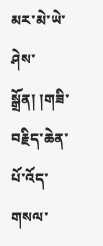མར་མེ་ཡེ་ཤེས་སྒྲོན། །གཟི་བརྗིད་ཆེན་པོ་འོད་གསལ་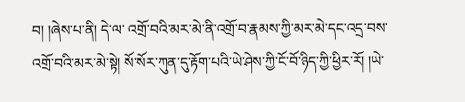བ། །ཞེས་པ་ནི། དེ་ལ་ འགྲོ་བའི་མར་མེ་ནི་འགྲོ་བ་རྣམས་ཀྱི་མར་མེ་དང་འདྲ་བས་འགྲོ་བའི་མར་མེ་སྟེ། སོ་སོར་ཀུན་དུ་རྟོག་པའི་ཡེ་ཤེས་ཀྱི་ངོ་བོ་ཉིད་ཀྱི་ཕྱིར་རོ། །ཡེ་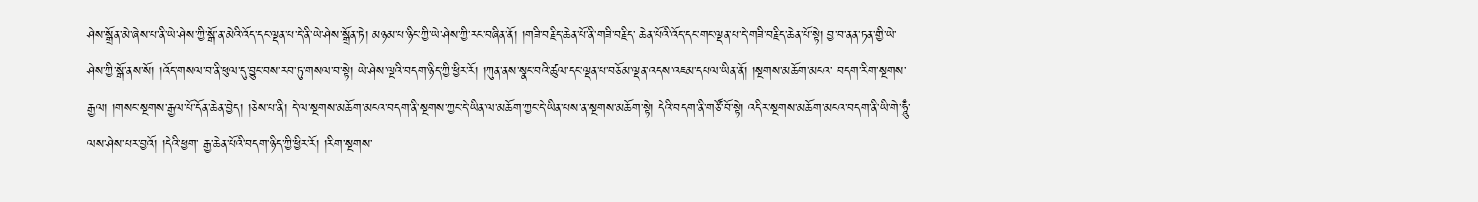ཤེས་སྒྲོན་མེ་ཞེས་པ་ནི་ཡེ་ཤེས་ཀྱི་སྒོ་ན་མེའི་འོད་དང་ལྡན་པ་དེ་ནི་ཡེ་ཤེས་སྒྲོན་ཏེ། མཉམ་པ་ཉིང་ཀྱི་ཡེ་ཤེས་ཀྱི་རང་བཞིན་ནོ། །གཟི་བརྗིད་ཆེན་པོ་ནི་གཟི་བརྗིད་ ཆེན་པོའི་འོད་དང་གང་ལྡན་པ་དེ་གཟི་བརྗིད་ཆེན་པོ་སྟེ། བྱ་བ་ནན་ཏན་གྱི་ཡེ་ཤེས་ཀྱི་སྒོ་ནས་སོ། །འོད་གསལ་བ་ནི་ཕུལ་དུ་བྱུང་བས་རབ་ཏུ་གསལ་བ་སྟེ། ཡེ་ཤེས་ལྔའི་བདག་ཉིད་ཀྱི་ཕྱིར་རོ། །ཀུན་ནས་སྣང་བའི་ཚུལ་དང་ལྡན་པ་བཅོམ་ལྡན་འདས་འཇམ་དཔལ་ཡིན་ནོ། །སྔགས་མཆོག་མངའ་ བདག་རིག་སྔགས་རྒྱལ། །གསང་སྔགས་རྒྱལ་པོ་དོན་ཆེན་བྱེད། །ཅེས་པ་ནི། དེ་ལ་སྔགས་མཆོག་མངའ་བདག་ནི་སྔགས་ཀྱང་དེ་ཡིན་ལ་མཆོག་ཀྱང་དེ་ཡིན་པས་ན་སྔགས་མཆོག་སྟེ། དེའི་བདག་ནི་གཙོ་བོ་སྟེ། འདིར་སྔགས་མཆོག་མངའ་བདག་ནི་ཡི་གེ་ཧཱུྃ་ལས་ཤེས་པར་བྱའོ། །དེའི་ཕྱག་ རྒྱ་ཆེན་པོའི་བདག་ཉིད་ཀྱི་ཕྱིར་རོ། །རིག་སྔགས་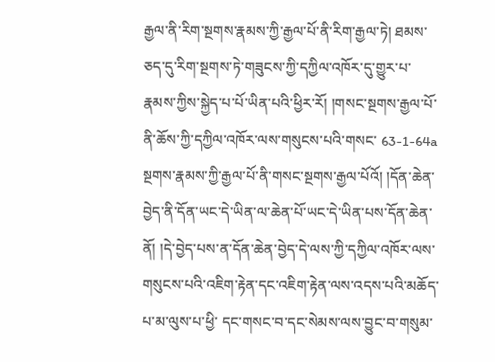རྒྱལ་ནི་རིག་སྔགས་རྣམས་ཀྱི་རྒྱལ་པོ་ནི་རིག་རྒྱལ་ཏེ། ཐམས་ཅད་དུ་རིག་སྔགས་ཏེ་གཟུངས་ཀྱི་དཀྱིལ་འཁོར་དུ་གྱུར་པ་རྣམས་ཀྱིས་སྐྱེད་པ་པོ་ཡིན་པའི་ཕྱིར་རོ། །གསང་སྔགས་རྒྱལ་པོ་ནི་ཆོས་ཀྱི་དཀྱིལ་འཁོར་ལས་གསུངས་པའི་གསང་ 63-1-64a སྔགས་རྣམས་ཀྱི་རྒྱལ་པོ་ནི་གསང་སྔགས་རྒྱལ་པོའོ། །དོན་ཆེན་བྱེད་ནི་དོན་ཡང་དེ་ཡིན་ལ་ཆེན་པོ་ཡང་དེ་ཡིན་པས་དོན་ཆེན་ནོ། །དེ་བྱེད་པས་ན་དོན་ཆེན་བྱེད་དེ་ལས་ཀྱི་དཀྱིལ་འཁོར་ལས་གསུངས་པའི་འཇིག་རྟེན་དང་འཇིག་རྟེན་ལས་འདས་པའི་མཆོད་པ་མ་ལུས་པ་ཕྱི་ དང་གསང་བ་དང་སེམས་ལས་བྱུང་བ་གསུམ་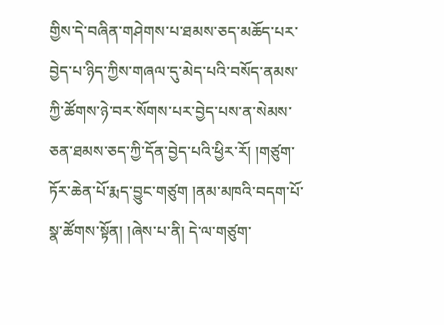གྱིས་དེ་བཞིན་གཤེགས་པ་ཐམས་ཅད་མཆོད་པར་བྱེད་པ་ཉིད་ཀྱིས་གཞལ་དུ་མེད་པའི་བསོད་ནམས་ཀྱི་ཚོགས་ཉེ་བར་སོགས་པར་བྱེད་པས་ན་སེམས་ཅན་ཐམས་ཅད་ཀྱི་དོན་བྱེད་པའི་ཕྱིར་རོ། །གཙུག་ཏོར་ཆེན་པོ་རྨད་བྱུང་གཙུག །ནམ་མཁའི་བདག་པོ་ སྣ་ཚོགས་སྟོན། །ཞེས་པ་ནི། དེ་ལ་གཙུག་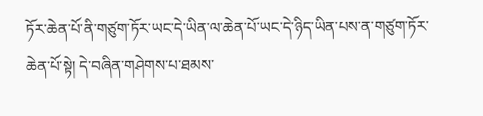ཏོར་ཆེན་པོ་ནི་གཙུག་ཏོར་ཡང་དེ་ཡིན་ལ་ཆེན་པོ་ཡང་དེ་ཉིད་ཡིན་པས་ན་གཙུག་ཏོར་ཆེན་པོ་སྟེ། དེ་བཞིན་གཤེགས་པ་ཐམས་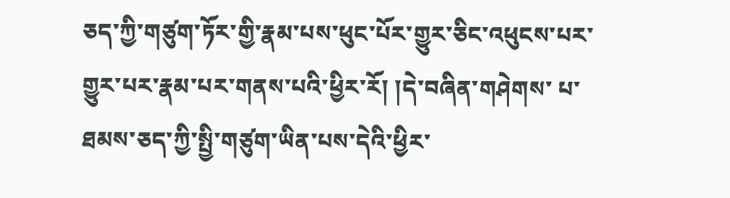ཅད་ཀྱི་གཙུག་ཏོར་གྱི་རྣམ་པས་ཕུང་པོར་གྱུར་ཅིང་འཕུངས་པར་གྱུར་པར་རྣམ་པར་གནས་པའི་ཕྱིར་རོ། །དེ་བཞིན་གཤེགས་ པ་ཐམས་ཅད་ཀྱི་སྤྱི་གཙུག་ཡིན་པས་དེའི་ཕྱིར་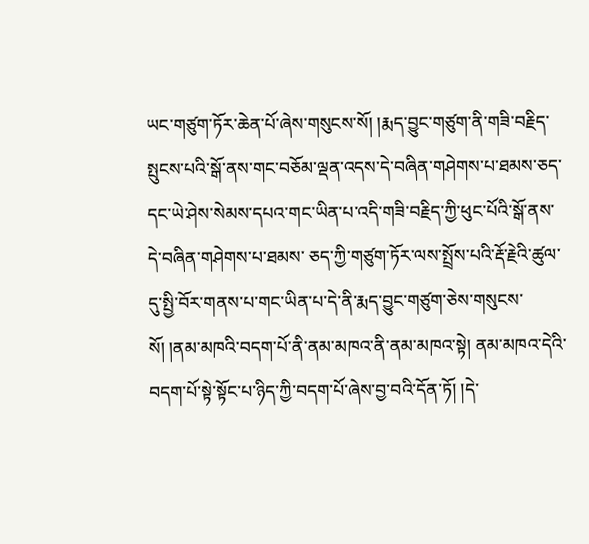ཡང་གཙུག་ཏོར་ཆེན་པོ་ཞེས་གསུངས་སོ། །རྨད་བྱུང་གཙུག་ནི་གཟི་བརྗིད་སྤུངས་པའི་སྒོ་ནས་གང་བཅོམ་ལྡན་འདས་དེ་བཞིན་གཤེགས་པ་ཐམས་ཅད་དང་ཡེ་ཤེས་སེམས་དཔའ་གང་ཡིན་པ་འདི་གཟི་བརྗིད་ཀྱི་ཕུང་པོའི་སྒོ་ནས་དེ་བཞིན་གཤེགས་པ་ཐམས་ ཅད་ཀྱི་གཙུག་ཏོར་ལས་སྤྲོས་པའི་རྡོ་རྗེའི་ཚུལ་དུ་སྤྱི་བོར་གནས་པ་གང་ཡིན་པ་དེ་ནི་རྨད་བྱུང་གཙུག་ཅེས་གསུངས་སོ། །ནམ་མཁའི་བདག་པོ་ནི་ནམ་མཁའ་ནི་ནམ་མཁའ་སྟེ། ནམ་མཁའ་དེའི་བདག་པོ་སྟེ་སྟོང་པ་ཉིད་ཀྱི་བདག་པོ་ཞེས་བྱ་བའི་དོན་ཏོ། །དེ་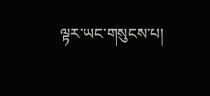ལྟར་ཡང་གསུངས་པ།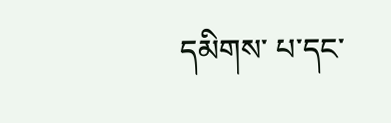དམིགས་ པ་དང་